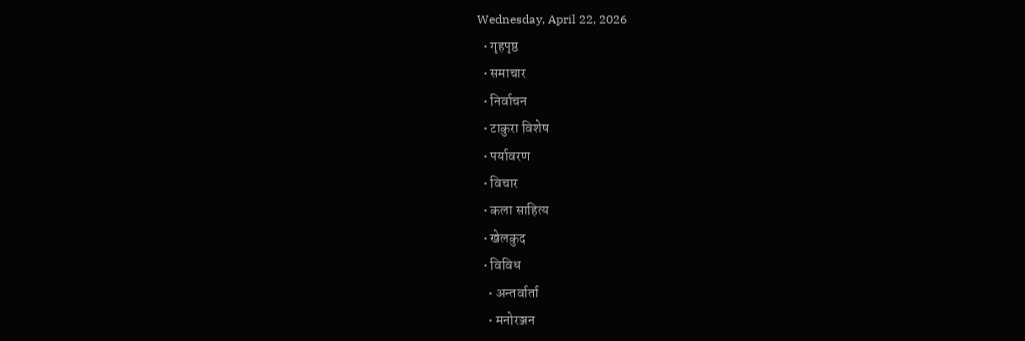Wednesday, April 22, 2026
  • गृहपृष्ठ
  • समाचार
  • निर्वाचन
  • टाकुरा विशेष
  • पर्यावरण
  • विचार
  • कला साहित्य
  • खेलकुद
  • विविध
    • अन्तर्वार्ता
    • मनोरञ्जन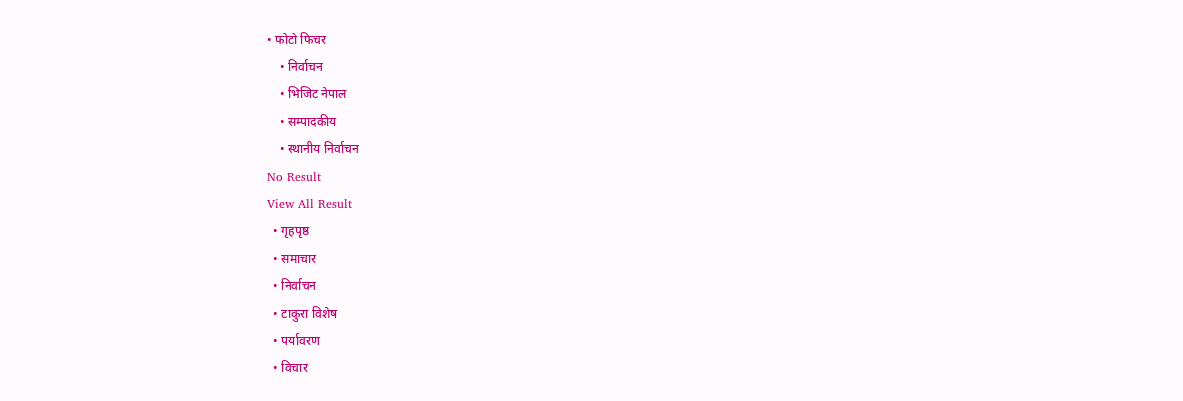• फोटो फिचर
    • निर्वाचन
    • भिजिट नेपाल
    • सम्पादकीय
    • स्थानीय निर्वाचन
No Result
View All Result
  • गृहपृष्ठ
  • समाचार
  • निर्वाचन
  • टाकुरा विशेष
  • पर्यावरण
  • विचार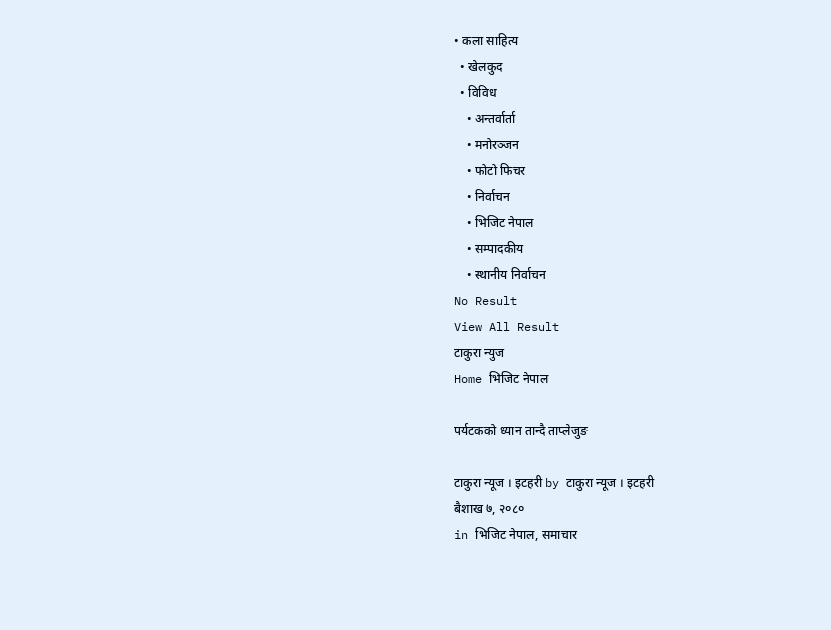• कला साहित्य
  • खेलकुद
  • विविध
    • अन्तर्वार्ता
    • मनोरञ्जन
    • फोटो फिचर
    • निर्वाचन
    • भिजिट नेपाल
    • सम्पादकीय
    • स्थानीय निर्वाचन
No Result
View All Result
टाकुरा न्युज
Home भिजिट नेपाल

पर्यटकको ध्यान तान्दै ताप्लेजुङ

टाकुरा न्यूज । इटहरी by टाकुरा न्यूज । इटहरी
बैशाख ७, २०८०
in भिजिट नेपाल, समाचार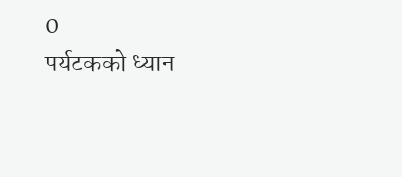0
पर्यटकको ध्यान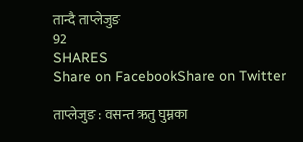तान्दै ताप्लेजुङ
92
SHARES
Share on FacebookShare on Twitter

ताप्लेजुङ : वसन्त ऋतु घुम्नका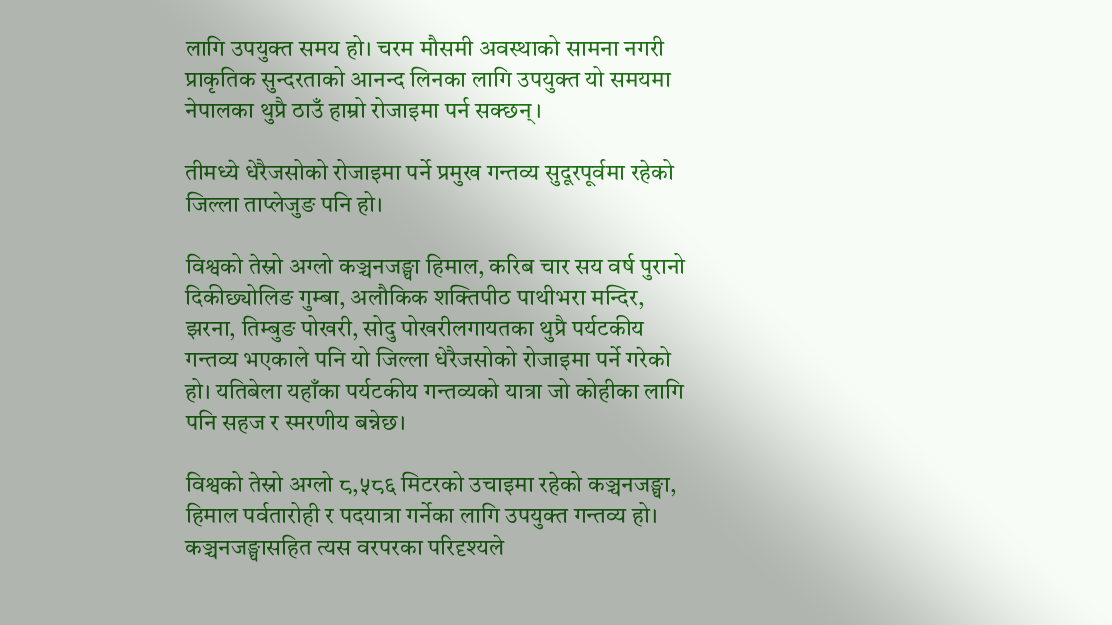लागि उपयुक्त समय हो। चरम मौसमी अवस्थाको सामना नगरी प्राकृतिक सुन्दरताको आनन्द लिनका लागि उपयुक्त यो समयमा नेपालका थुप्रै ठाउँ हाम्रो रोजाइमा पर्न सक्छन्।

तीमध्ये धेरैजसोको रोजाइमा पर्ने प्रमुख गन्तव्य सुदूरपूर्वमा रहेको जिल्ला ताप्लेजुङ पनि हो।

विश्वको तेस्रो अग्लो कञ्चनजङ्घा हिमाल, करिब चार सय वर्ष पुरानो दिकीछ्योलिङ गुम्बा, अलौकिक शक्तिपीठ पाथीभरा मन्दिर, झरना, तिम्बुङ पोखरी, सोदु पोखरीलगायतका थुप्रै पर्यटकीय गन्तव्य भएकाले पनि यो जिल्ला धेरैजसोको रोजाइमा पर्ने गरेको हो। यतिबेला यहाँका पर्यटकीय गन्तव्यको यात्रा जो कोहीका लागि पनि सहज र स्मरणीय बन्नेछ।

विश्वको तेस्रो अग्लो ८,५८६ मिटरको उचाइमा रहेको कञ्चनजङ्घा, हिमाल पर्वतारोही र पदयात्रा गर्नेका लागि उपयुक्त गन्तव्य हो। कञ्चनजङ्घासहित त्यस वरपरका परिदृश्यले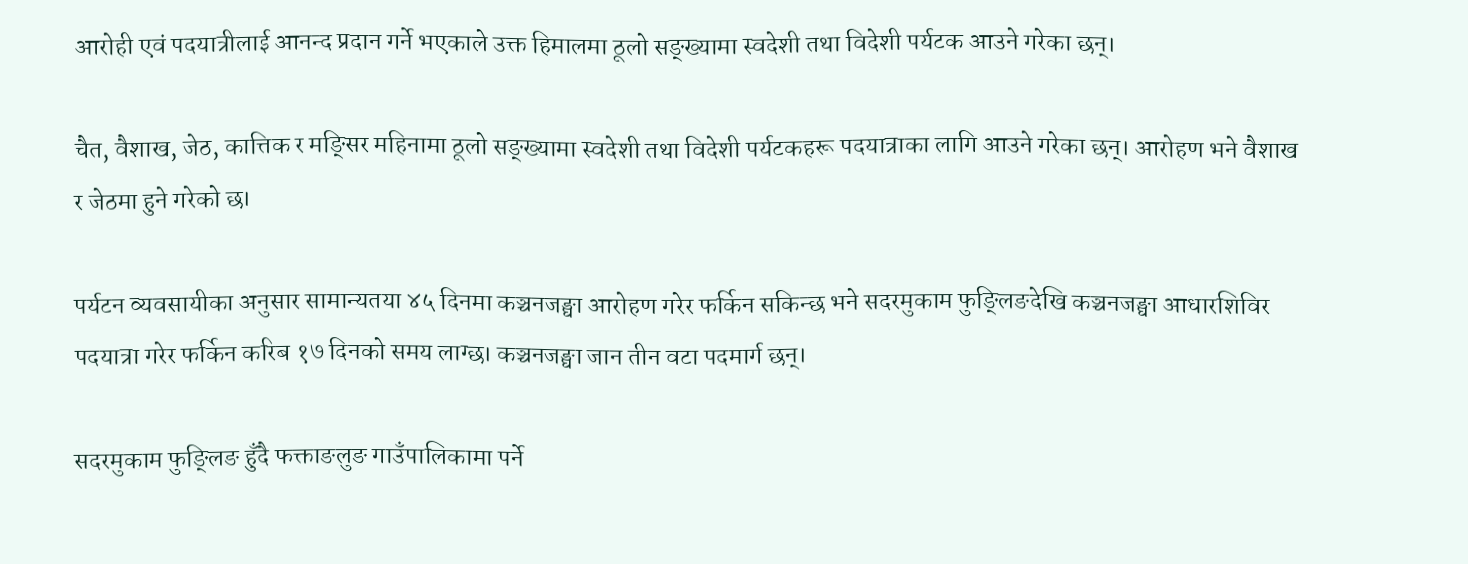आरोही एवं पदयात्रीलाई आनन्द प्रदान गर्ने भएकाले उक्त हिमालमा ठूलो सङ्ख्यामा स्वदेशी तथा विदेशी पर्यटक आउने गरेका छन्।

चैत, वैशाख, जेठ, कात्तिक र मङ्सिर महिनामा ठूलो सङ्ख्यामा स्वदेशी तथा विदेशी पर्यटकहरू पदयात्राका लागि आउने गरेका छन्। आरोहण भने वैशाख र जेठमा हुने गरेको छ।

पर्यटन व्यवसायीका अनुसार सामान्यतया ४५ दिनमा कञ्चनजङ्घा आरोहण गरेर फर्किन सकिन्छ भने सदरमुकाम फुङ्लिङदेखि कञ्चनजङ्घा आधारशिविर पदयात्रा गरेर फर्किन करिब १७ दिनको समय लाग्छ। कञ्चनजङ्घा जान तीन वटा पदमार्ग छन्।

सदरमुकाम फुङ्लिङ हुँदै फक्ताङलुङ गाउँपालिकामा पर्ने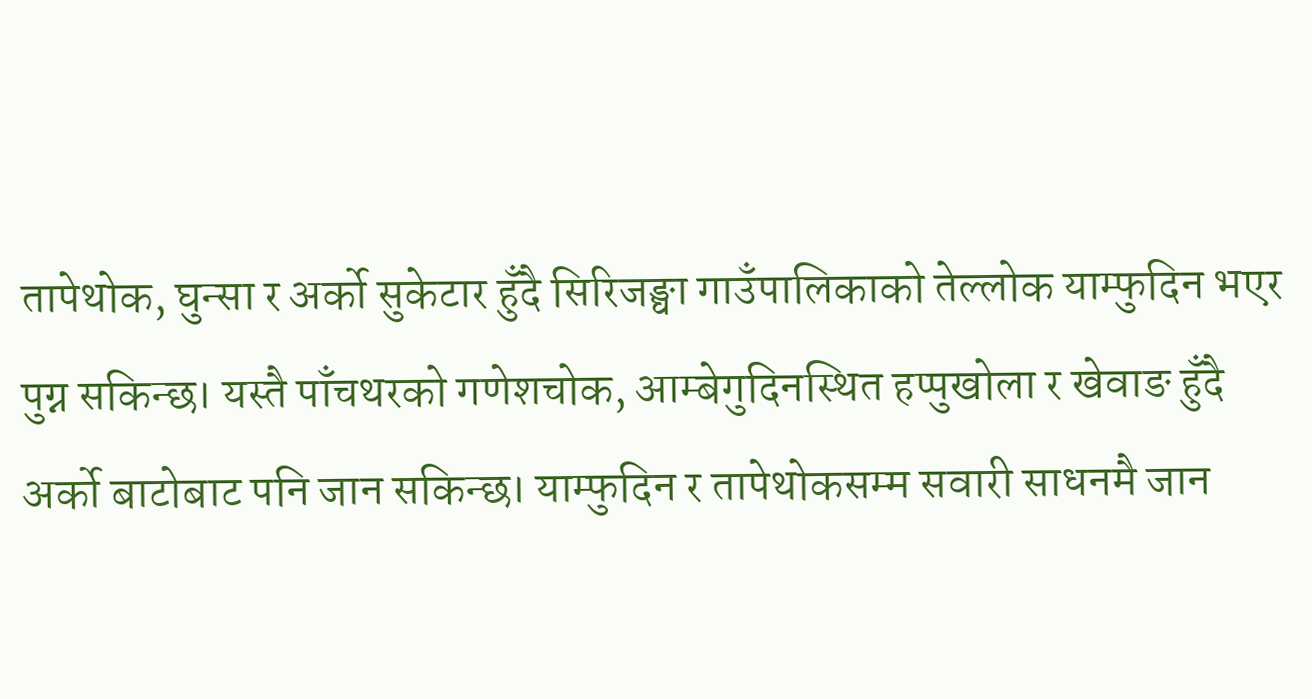तापेथोक, घुन्सा र अर्को सुकेटार हुँदै सिरिजङ्घा गाउँपालिकाको तेल्लोक याम्फुदिन भएर पुग्न सकिन्छ। यस्तै पाँचथरको गणेशचोक, आम्बेगुदिनस्थित हप्पुखोला र खेवाङ हुँदै अर्को बाटोबाट पनि जान सकिन्छ। याम्फुदिन र तापेथोकसम्म सवारी साधनमै जान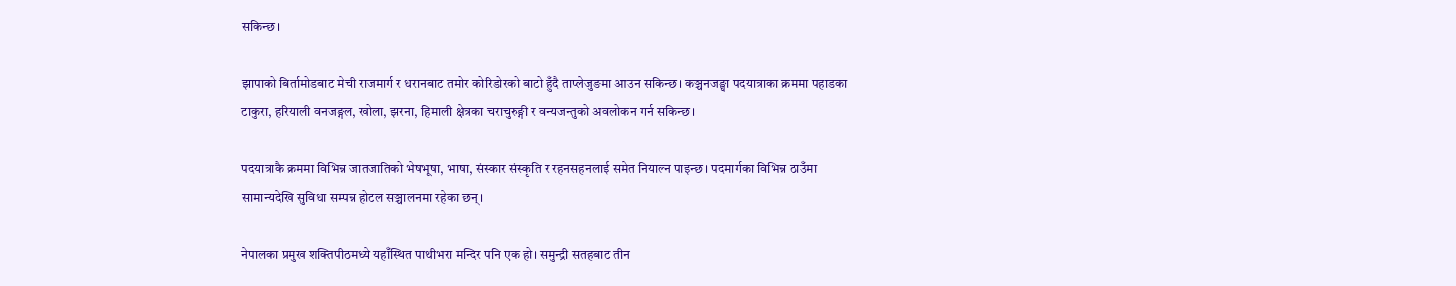सकिन्छ।

झापाको बिर्तामोडबाट मेची राजमार्ग र धरानबाट तमोर कोरिडोरको बाटो हुँदै ताप्लेजुङमा आउन सकिन्छ। कञ्चनजङ्घा पदयात्राका क्रममा पहाडका टाकुरा, हरियाली वनजङ्गल, खोला, झरना, हिमाली क्षेत्रका चराचुरुङ्गी र वन्यजन्तुको अवलोकन गर्न सकिन्छ।

पदयात्राकै क्रममा विभिन्न जातजातिको भेषभूषा, भाषा, संस्कार संस्कृति र रहनसहनलाई समेत नियाल्न पाइन्छ। पदमार्गका विभिन्न ठाउँमा सामान्यदेखि सुविधा सम्पन्न होटल सञ्चालनमा रहेका छन्।

नेपालका प्रमुख शक्तिपीठमध्ये यहाँस्थित पाथीभरा मन्दिर पनि एक हो। समुन्द्री सतहबाट तीन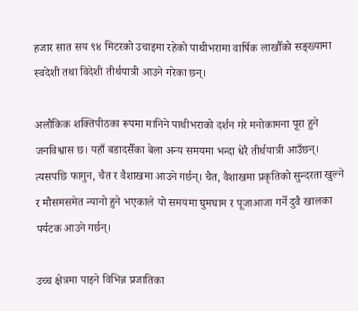हजार सात सय ९४ मिटरको उचाइमा रहेको पाथीभरामा वार्षिक लाखौँको सङ्ख्यामा स्वदेशी तथा विदेशी तीर्थयात्री आउने गरेका छन्।

अलौकिक शक्तिपीठका रूपमा मानिने पाथीभराको दर्शन गरे मनोकामना पूरा हुने जनविश्वास छ। यहाँ बडादसैँका बेला अन्य समयमा भन्दा धेरै तीर्थयात्री आउँछन्। त्यसपछि फागुन, चैत र वैशाखमा आउने गर्छन्। चैत, वैशाखमा प्रकृतिको सुन्दरता खुल्ने र मौसमसमेत न्यानो हुने भएकाले यो समयमा घुमघाम र पूजाआजा गर्ने दुवै खालका पर्यटक आउने गर्छन्।

उच्च क्षेत्रमा पाइने विभिन्न प्रजातिका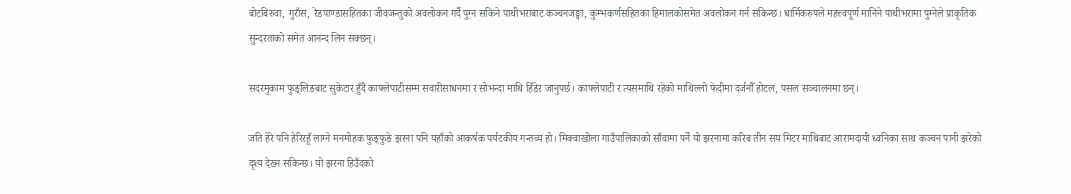बोटबिरुवा, गुराँस, रेडपाण्डासहितका जीवजन्तुको अवलोकन गर्दै पुग्न सकिने पाथीभराबाट कञ्चनजङ्घा, कुम्भकर्णसहितका हिमालकोसमेत अवलोकन गर्न सकिन्छ। धार्मिकरुपले महत्त्वपूर्ण मानिने पाथीभरामा पुग्नेले प्राकृतिक सुन्दरताको समेत आनन्द लिन सक्छन्।

सदरमुकाम फुङ्लिङबाट सुकेटार हुँदै काफ्लेपाटीसम्म सवारीसाधनमा र सोभन्दा माथि हिँडेर जानुपर्छ। काफ्लेपाटी र त्यसमाथि रहेको माथिल्लो फेदीमा दर्जनौँ होटल, पसल सञ्चालनमा छन्।

जति हेरे पनि हेरिरहूँ लाग्ने मनमोहक फुङ्फुङे झरना पनि यहाँको आकर्षक पर्यटकीय गन्तव्य हो। मिक्वाखोला गाउँपालिकाको साँवामा पर्ने यो झरनामा करिब तीन सय मिटर माथिबाट आरामदायी ध्वनिका साथ कञ्चन पानी झरेको दृश्य देख्न सकिन्छ। यो झरना हिउँदको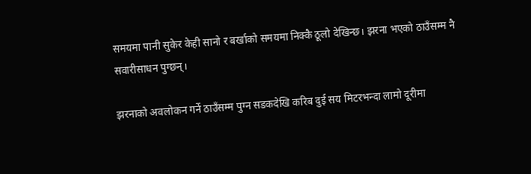समयमा पानी सुकेर केही सानो र बर्खाको समयमा निक्कै ठूलो देखिन्छ। झरना भएको ठाउँसम्म नै सवारीसाधन पुग्छन्।

झरनाको अवलोकन गर्ने ठाउँसम्म पुग्न सडकदेखि करिब दुई सय मिटरभन्दा लामो दूरीमा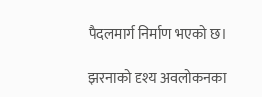पैदलमार्ग निर्माण भएको छ।

झरनाको दृश्य अवलोकनका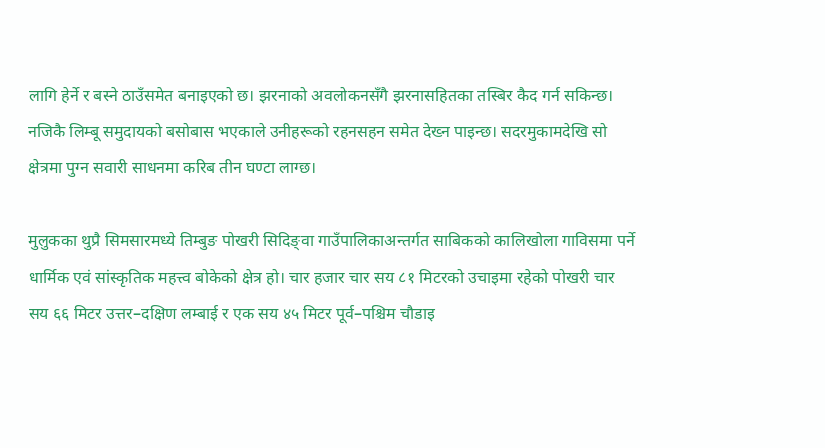लागि हेर्ने र बस्ने ठाउँसमेत बनाइएको छ। झरनाको अवलोकनसँगै झरनासहितका तस्बिर कैद गर्न सकिन्छ। नजिकै लिम्बू समुदायको बसोबास भएकाले उनीहरूको रहनसहन समेत देख्न पाइन्छ। सदरमुकामदेखि सो क्षेत्रमा पुग्न सवारी साधनमा करिब तीन घण्टा लाग्छ।

मुलुकका थुप्रै सिमसारमध्ये तिम्बुङ पोखरी सिदिङ्वा गाउँपालिकाअन्तर्गत साबिकको कालिखोला गाविसमा पर्ने धार्मिक एवं सांस्कृतिक महत्त्व बोकेको क्षेत्र हो। चार हजार चार सय ८१ मिटरको उचाइमा रहेको पोखरी चार सय ६६ मिटर उत्तर–दक्षिण लम्बाई र एक सय ४५ मिटर पूर्व–पश्चिम चौडाइ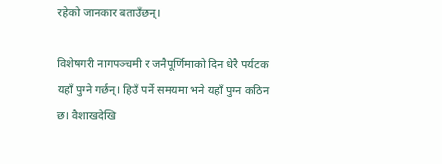रहेको जानकार बताउँछन्।

विशेषगरी नागपञ्चमी र जनैपूर्णिमाको दिन धेरै पर्यटक यहाँ पुग्ने गर्छन्। हिउँ पर्ने समयमा भने यहाँ पुग्न कठिन छ। वैशाखदेखि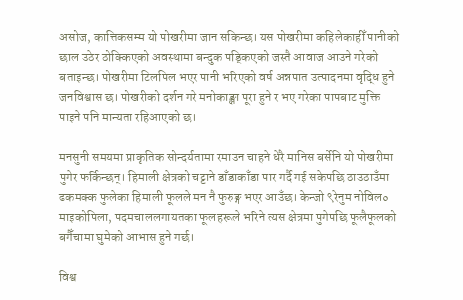असोज, कात्तिकसम्म यो पोखरीमा जान सकिन्छ। यस पोखरीमा कहिलेकाहीँ पानीको छाल उठेर ठोक्किएको अवस्थामा बन्दुक पड्किएको जस्तै आवाज आउने गरेको बताइन्छ। पोखरीमा टिलपिल भएर पानी भरिएको वर्ष अन्नपात उत्पादनमा वृद्धि हुने जनविश्वास छ। पोखरीको दर्शन गरे मनोकाङ्क्षा पूरा हुने र भए गरेका पापबाट मुक्ति पाइने पनि मान्यता रहिआएको छ।

मनसुनी समयमा प्राकृतिक सोन्दर्यतामा रमाउन चाहने धेरै मानिस बर्सेनि यो पोखरीमा पुगेर फर्किन्छन्। हिमाली क्षेत्रको चट्टाने डाँडाकाँडा पार गर्दै गई सकेपछि ठाउठाउँमा ढकमक्क फुलेका हिमाली फूलले मन नै फुरुङ्ग भएर आउँछ। केन्जो ९रेनुम नोविल० माइकोपिला, पदमचाललगायतका फूलहरूले भरिने त्यस क्षेत्रमा पुगेपछि फूलैफूलको बगैँचामा घुमेको आभास हुने गर्छ।

विश्व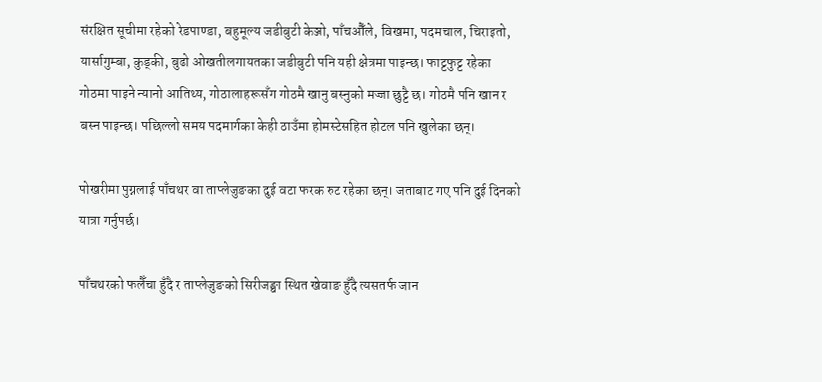संरक्षित सूचीमा रहेको रेडपाण्डा, बहुमूल्य जडीबुटी केञ्जो, पाँचऔँले, विखमा, पदमचाल, चिराइतो, यार्सागुम्बा, कुड्की, बुढो ओखतीलगायतका जडीबुटी पनि यही क्षेत्रमा पाइन्छ। फाट्टफुट्ट रहेका गोठमा पाइने न्यानो आतिथ्य, गोठालाहरूसँग गोठमै खानु बस्नुको मज्जा छुट्टै छ। गोठमै पनि खान र बस्न पाइन्छ। पछिल्लो समय पदमार्गका केही ठाउँमा होमस्टेसहित होटल पनि खुलेका छन्।

पोखरीमा पुग्नलाई पाँचथर वा ताप्लेजुङका दुई वटा फरक रुट रहेका छन्। जताबाट गए पनि दुई दिनको यात्रा गर्नुपर्छ।

पाँचथरको फलैँचा हुँदै र ताप्लेजुङको सिरीजङ्घा स्थित खेवाङ हुँदै त्यसतर्फ जान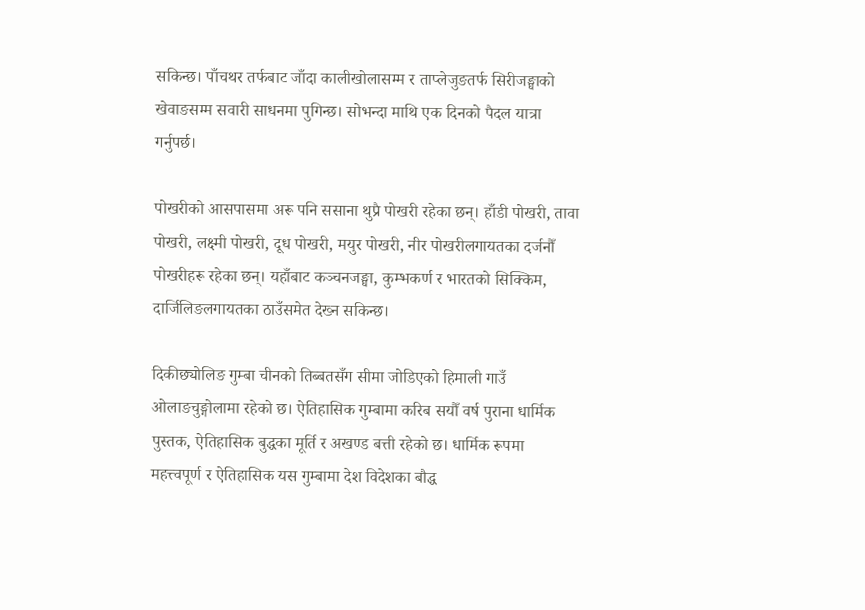सकिन्छ। पाँचथर तर्फबाट जाँदा कालीखोलासम्म र ताप्लेजुङतर्फ सिरीजङ्घाको खेवाङसम्म सवारी साधनमा पुगिन्छ। सोभन्दा माथि एक दिनको पैदल यात्रा गर्नुपर्छ।

पोखरीको आसपासमा अरू पनि ससाना थुप्रै पोखरी रहेका छन्। हाँडी पोखरी, तावा पोखरी, लक्ष्मी पोखरी, दूध पोखरी, मयुर पोखरी, नीर पोखरीलगायतका दर्जनौँ पोखरीहरू रहेका छन्। यहाँबाट कञ्चनजङ्घा, कुम्भकर्ण र भारतको सिक्किम, दार्जिलिङलगायतका ठाउँसमेत देख्न सकिन्छ।

दिकीछ्योलिङ गुम्बा चीनको तिब्बतसँग सीमा जोडिएको हिमाली गाउँ ओलाङचुङ्गोलामा रहेको छ। ऐतिहासिक गुम्बामा करिब सयौँ वर्ष पुराना धार्मिक पुस्तक, ऐतिहासिक बुद्धका मूर्ति र अखण्ड बत्ती रहेको छ। धार्मिक रूपमा महत्त्वपूर्ण र ऐतिहासिक यस गुम्बामा देश विदेशका बौद्ध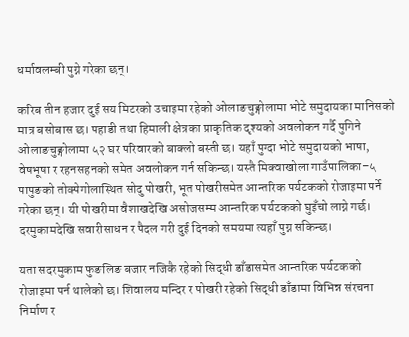धर्मावलम्बी पुग्ने गरेका छन्।

करिब तीन हजार दुई सय मिटरको उचाइमा रहेको ओलाङचुङ्गोलामा भोटे समुदायका मानिसको मात्र बसोबास छ। पहाडी तथा हिमाली क्षेत्रका प्राकृतिक दृश्यको अवलोकन गर्दै पुगिने ओलाङचुङ्गोलामा ५२ घर परिवारको बाक्लो बस्ती छ। यहाँ पुग्दा भोटे समुदायको भाषा, वेषभूषा र रहनसहनको समेत अवलोकन गर्न सकिन्छ। यस्तै मिक्वाखोला गाउँपालिका–५ पापुङको तोक्पेगोलास्थित सोदु पोखरी, भूत पोखरीसमेत आन्तरिक पर्यटकको रोजाइमा पर्ने गरेका छन्। यी पोखरीमा वैशाखदेखि असोजसम्म आन्तरिक पर्यटकको घुइँचो लाग्ने गर्छ। दरमुकामदेखि सवारीसाधन र पैदल गरी दुई दिनको समयमा त्यहाँ पुग्न सकिन्छ।

यता सदरमुकाम फुङलिङ बजार नजिकै रहेको सिद्धी डाँडासमेत आन्तरिक पर्यटकको रोजाइमा पर्न थालेको छ। शिवालय मन्दिर र पोखरी रहेको सिद्धी डाँडामा विभिन्न संरचना निर्माण र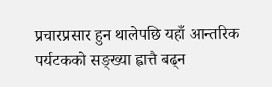प्रचारप्रसार हुन थालेपछि यहाँ आन्तरिक पर्यटकको सङ्ख्या ह्वात्तै बढ्न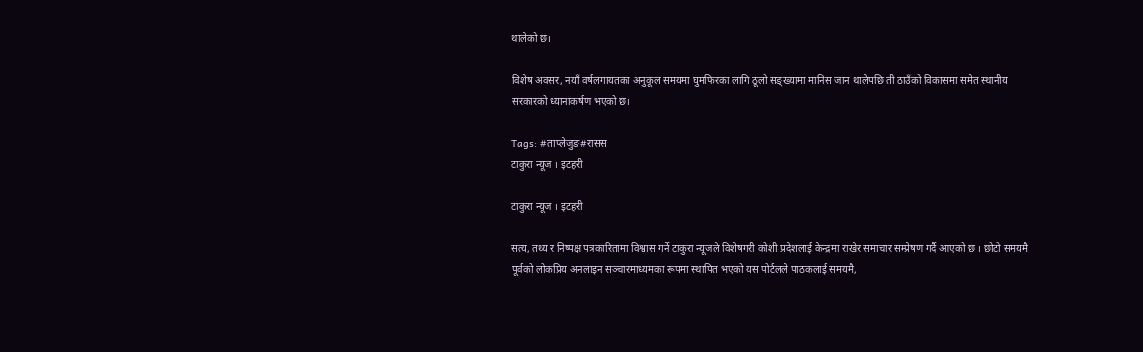थालेको छ।

विशेष अवसर, नयाँ वर्षलगायतका अनुकूल समयमा घुमफिरका लागि ठूलो सङ्ख्यामा मानिस जान थालेपछि ती ठाउँको विकासमा समेत स्थानीय सरकारको ध्यानाकर्षण भएको छ।

Tags: #ताप्लेजुङ#रासस
टाकुरा न्यूज । इटहरी

टाकुरा न्यूज । इटहरी

सत्य, तथ्य र निष्पक्ष पत्रकारितामा विश्वास गर्ने टाकुरा न्यूजले विशेषगरी कोशी प्रदेशलाई केन्द्रमा राखेर समाचार सम्प्रेषण गर्दै आएको छ । छोटो समयमै पूर्वको लोकप्रिय अनलाइन सञ्चारमाध्यमका रूपमा स्थापित भएको यस पोर्टलले पाठकलाई समयमै,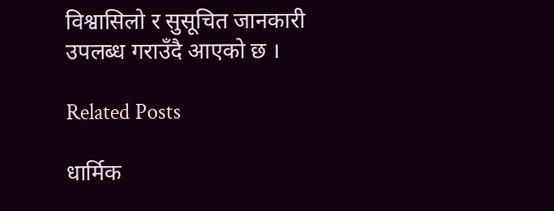विश्वासिलो र सुसूचित जानकारी उपलब्ध गराउँदै आएको छ ।

Related Posts

धार्मिक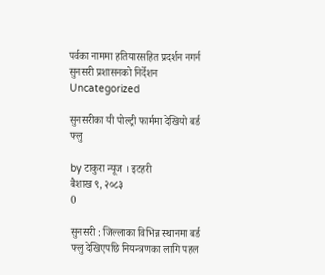पर्वका नाममा हतियारसहित प्रदर्शन नगर्न सुनसरी प्रशासनको निर्देशन
Uncategorized

सुनसरीका यी पोल्ट्री फार्ममा देखियो बर्ड फ्लु

by टाकुरा न्यूज । इटहरी
बैशाख ९, २०८३
0

सुनसरी : जिल्लाका विभिन्न स्थानमा बर्ड फ्लु देखिएपछि नियन्त्रणका लागि पहल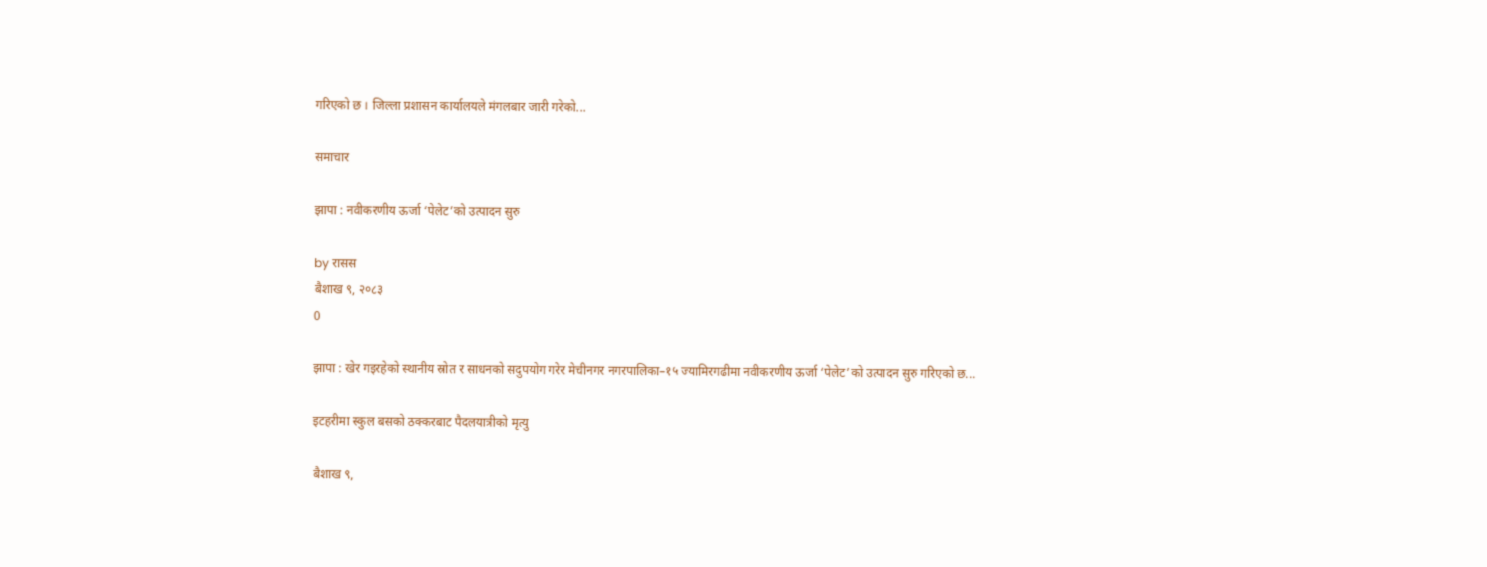गरिएको छ । जिल्ला प्रशासन कार्यालयले मंगलबार जारी गरेको...

समाचार

झापा : नवीकरणीय ऊर्जा ‘पेलेट’को उत्पादन सुरु

by रासस
बैशाख ९, २०८३
0

झापा : खेर गइरहेको स्थानीय स्रोत र साधनको सदुपयोग गरेर मेचीनगर नगरपालिका–१५ ज्यामिरगढीमा नवीकरणीय ऊर्जा ‘पेलेट’को उत्पादन सुरु गरिएको छ...

इटहरीमा स्कुल बसको ठक्करबाट पैदलयात्रीको मृत्यु

बैशाख ९,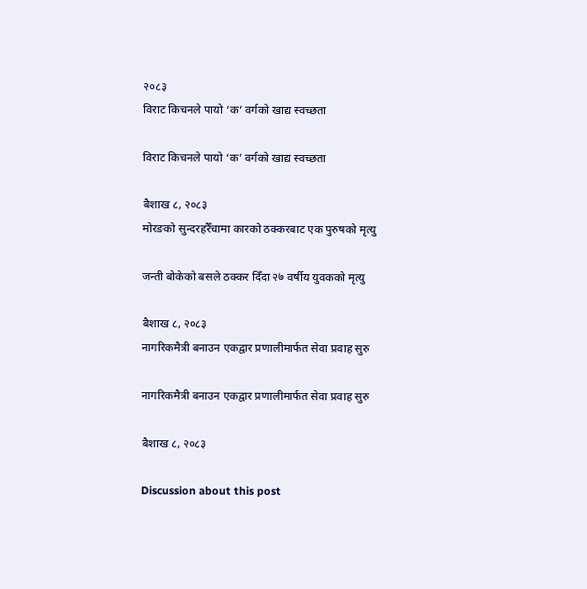२०८३
विराट किचनले पायो ‘क’ वर्गको खाद्य स्वच्छता

विराट किचनले पायो ‘क’ वर्गको खाद्य स्वच्छता

बैशाख ८, २०८३
मोरङको सुन्दरहरैँचामा कारको ठक्करबाट एक पुरुषको मृत्यु

जन्ती बोकेको बसले ठक्कर दिँदा २७ वर्षीय युवकको मृत्यु

बैशाख ८, २०८३
नागरिकमैत्री बनाउन एकद्वार प्रणालीमार्फत सेवा प्रवाह सुरु

नागरिकमैत्री बनाउन एकद्वार प्रणालीमार्फत सेवा प्रवाह सुरु

बैशाख ८, २०८३

Discussion about this post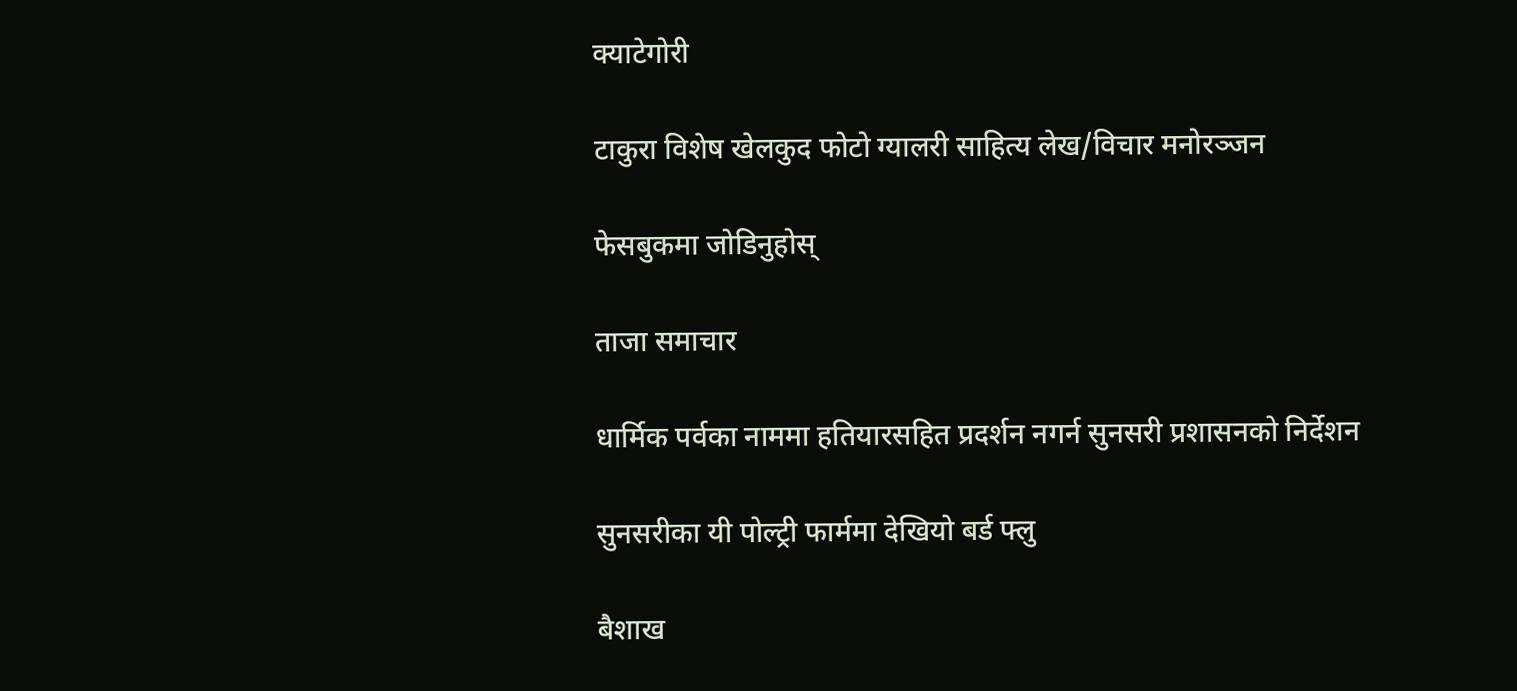क्याटेगोरी

टाकुरा विशेष खेलकुद फोटो ग्यालरी साहित्य लेख/विचार मनोरञ्जन

फेसबुकमा जोडिनुहोस्

ताजा समाचार

धार्मिक पर्वका नाममा हतियारसहित प्रदर्शन नगर्न सुनसरी प्रशासनको निर्देशन

सुनसरीका यी पोल्ट्री फार्ममा देखियो बर्ड फ्लु

बैशाख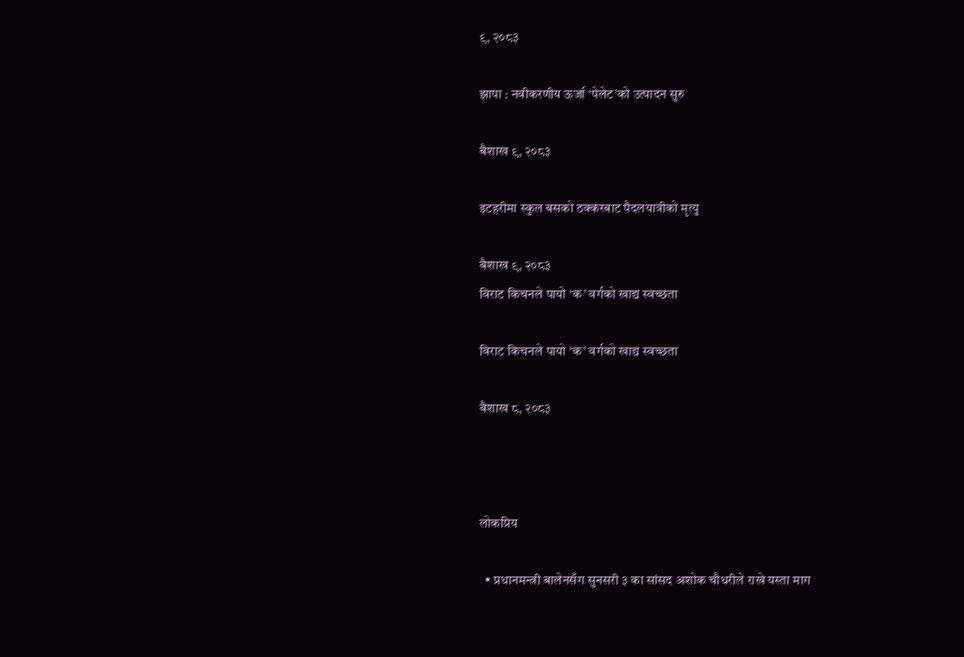९, २०८३

झापा : नवीकरणीय ऊर्जा ‘पेलेट’को उत्पादन सुरु

बैशाख ९, २०८३

इटहरीमा स्कुल बसको ठक्करबाट पैदलयात्रीको मृत्यु

बैशाख ९, २०८३
विराट किचनले पायो ‘क’ वर्गको खाद्य स्वच्छता

विराट किचनले पायो ‘क’ वर्गको खाद्य स्वच्छता

बैशाख ८, २०८३



लोकप्रिय

  • प्रधानमन्त्री बालेनसँग सुनसरी ३ का सांसद अशोक चौधरीले राखे यस्ता माग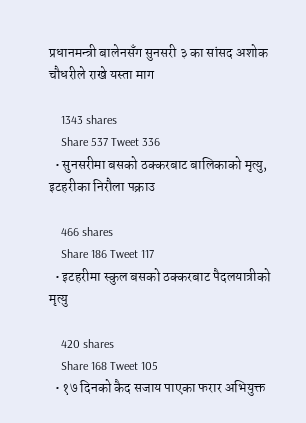प्रधानमन्त्री बालेनसँग सुनसरी ३ का सांसद अशोक चौधरीले राखे यस्ता माग

    1343 shares
    Share 537 Tweet 336
  • सुनसरीमा बसको ठक्करबाट बालिकाको मृत्यु, इटहरीका निरौला पक्राउ

    466 shares
    Share 186 Tweet 117
  • इटहरीमा स्कुल बसको ठक्करबाट पैदलयात्रीको मृत्यु

    420 shares
    Share 168 Tweet 105
  • १७ दिनको कैद सजाय पाएका फरार अभियुक्त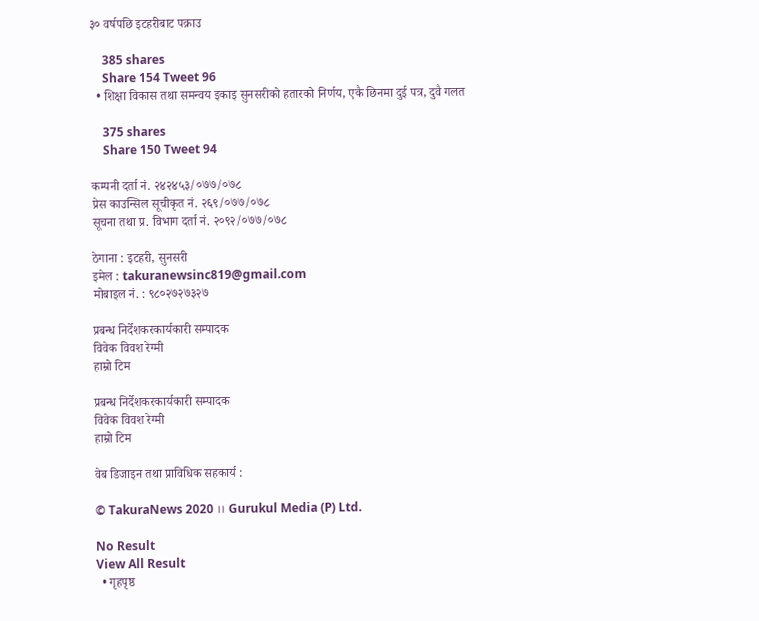३० वर्षपछि इटहरीबाट पक्राउ

    385 shares
    Share 154 Tweet 96
  • शिक्षा विकास तथा समन्वय इकाइ सुनसरीको हतारको निर्णय, एकै छिनमा दुई पत्र, दुवै गलत

    375 shares
    Share 150 Tweet 94

कम्पनी दर्ता नं. २४२४५३/०७७/०७८
प्रेस काउन्सिल सूचीकृत नं. २६९/०७७/०७८
सूचना तथा प्र‍. विभाग दर्ता नं. २०९२/०७७/०७८

ठेगाना : इटहरी, सुनसरी
इमेल : takuranewsinc819@gmail.com
मोबाइल नं. : ९८०२७२७३२७

प्रबन्ध निर्देशकरकार्यकारी सम्पादक
विवेक विवश रेग्मी
हाम्रो टिम

प्रबन्ध निर्देशकरकार्यकारी सम्पादक
विवेक विवश रेग्मी
हाम्रो टिम

वेब डिजाइन तथा प्राविधिक सहकार्य :

© TakuraNews 2020 ।। Gurukul Media (P) Ltd.

No Result
View All Result
  • गृहपृष्ठ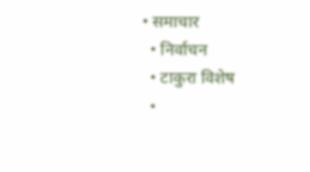• समाचार
  • निर्वाचन
  • टाकुरा विशेष
  •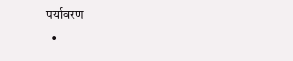पर्यावरण
  •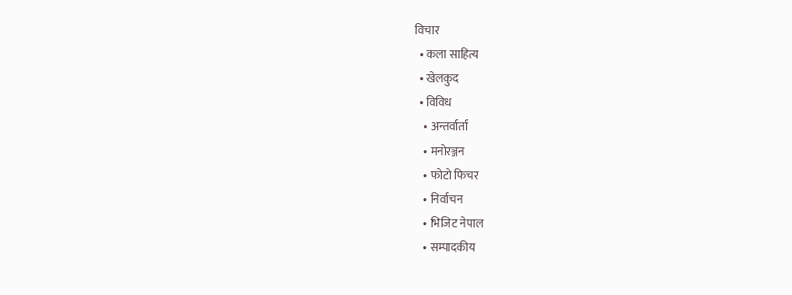विचार
  • कला साहित्य
  • खेलकुद
  • विविध
    • अन्तर्वार्ता
    • मनोरञ्जन
    • फोटो फिचर
    • निर्वाचन
    • भिजिट नेपाल
    • सम्पादकीय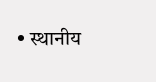• स्थानीय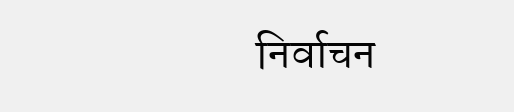निर्वाचन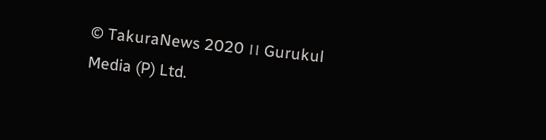© TakuraNews 2020 ।। Gurukul Media (P) Ltd.